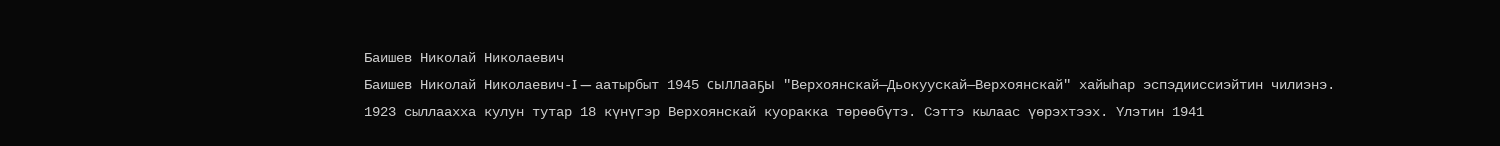Баишев Николай Николаевич
Баишев Николай Николаевич-I — аатырбыт 1945 сыллааҕы "Верхоянскай—Дьокуускай—Верхоянскай" хайыһар эспэдииссиэйтин чилиэнэ.
1923 сыллаахха кулун тутар 18 күнүгэр Верхоянскай куоракка төрөөбүтэ. Сэттэ кылаас үөрэхтээх. Үлэтин 1941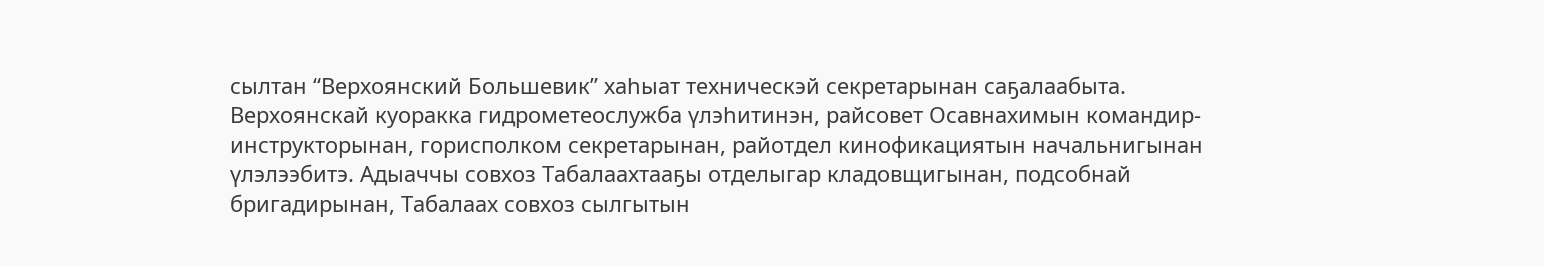сылтан “Верхоянский Большевик” хаһыат техническэй секретарынан саҕалаабыта. Верхоянскай куоракка гидрометеослужба үлэһитинэн, райсовет Осавнахимын командир-инструкторынан, горисполком секретарынан, райотдел кинофикациятын начальнигынан үлэлээбитэ. Адыаччы совхоз Табалаахтааҕы отделыгар кладовщигынан, подсобнай бригадирынан, Табалаах совхоз сылгытын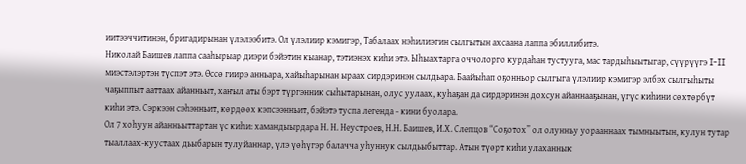иитээччитинэн, бригадирынан үлэлээбитэ. Ол үлэлиир кэмигэр, Табалаах нэһилиэгин сылгытын ахсаана лаппа эбиллибитэ.
Николай Баишев лаппа сааһырыар диэри бэйэтин кыанар, тэтиэнэх киһи этэ. Ыһыахтарга оччолорго курдаһан тустууга, мас тардыһыытыгар, сүүрүүгэ I-II миэстэлэртэн түспэт этэ. Өссө гиирэ анньара, хайыһарынан ыраах сирдэринэн сылдьара. Баайыһап оҕонньор сылгыга үлэлиир кэмигэр элбэх сылгыһыты чаҕыппыт ааттаах айанньыт, хаҥыл аты бэрт түргэнник сыһытарынан, олус уулаах, куһаҕан да сирдэринэн дохсун айаннааҕынан, үгүс киһини сөхтөрбүт киһи этэ. Сэркээн сэһэнньит, көрдөөх кэпсээнньит, бэйэтэ туспа легенда - кини буолара.
Ол 7 хоһуун айанньыттартан үс киһи: хамандыырдара Н. Н. Неустроев, Н.Н. Баишев, И.Х. Слепцов “Соҕотох” ол олунньу уорааннаах тымныытын, кулун тутар тыаллаах-куустаах дьыбарын тулуйаннар, үлэ үөһүгэр балачча уһуннук сылдьыбыттар. Атын түөрт киһи улаханнык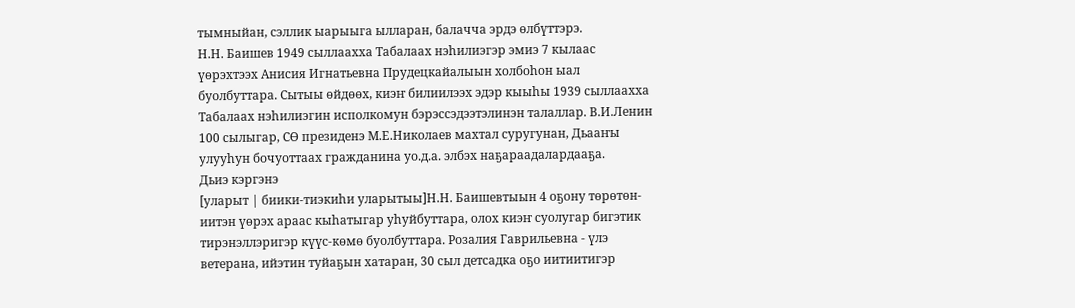тымныйан, сэллик ыарыыга ылларан, балачча эрдэ өлбүттэрэ.
Н.Н. Баишев 1949 сыллаахха Табалаах нэһилиэгэр эмиэ 7 кылаас үөрэхтээх Анисия Игнатьевна Прудецкайалыын холбоһон ыал буолбуттара. Сытыы өйдөөх, киэҥ билиилээх эдэр кыыһы 1939 сыллаахха Табалаах нэһилиэгин исполкомун бэрэссэдээтэлинэн талаллар. В.И.Ленин 100 сылыгар, СӨ президенэ М.Е.Николаев махтал суругунан, Дьааҥы улууһун бочуоттаах гражданина уо.д.а. элбэх наҕараадалардааҕа.
Дьиэ кэргэнэ
[уларыт | биики-тиэкиһи уларытыы]Н.Н. Баишевтыын 4 оҕону төрөтөн-иитэн үөрэх араас кыһатыгар уһуйбуттара, олох киэҥ суолугар бигэтик тирэнэллэригэр күүс-көмө буолбуттара. Розалия Гаврильевна - үлэ ветерана, ийэтин туйаҕын хатаран, 30 сыл детсадка оҕо иитиитигэр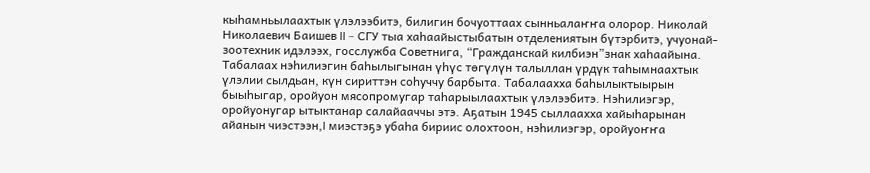кыһамньылаахтык үлэлээбитэ, билигин бочуоттаах сынньалаҥҥа олорор. Николай Николаевич Баишев II – СГУ тыа хаһаайыстыбатын отделениятын бүтэрбитэ, учуонай-зоотехник идэлээх, госслужба Советнига, “Гражданскай килбиэн”знак хаһаайына. Табалаах нэһилиэгин баһылыгынан үһүс төгүлүн талыллан үрдүк таһымнаахтык үлэлии сылдьан, күн сириттэн соһуччу барбыта. Табалаахха баһылыктыырын быыһыгар, оройуон мясопромугар таһарыылаахтык үлэлээбитэ. Нэһилиэгэр, оройуонугар ытыктанар салайааччы этэ. Аҕатын 1945 сыллаахха хайыһарынан айанын чиэстээн,I миэстэҕэ убаһа бириис олохтоон, нэһилиэгэр, оройуоҥҥа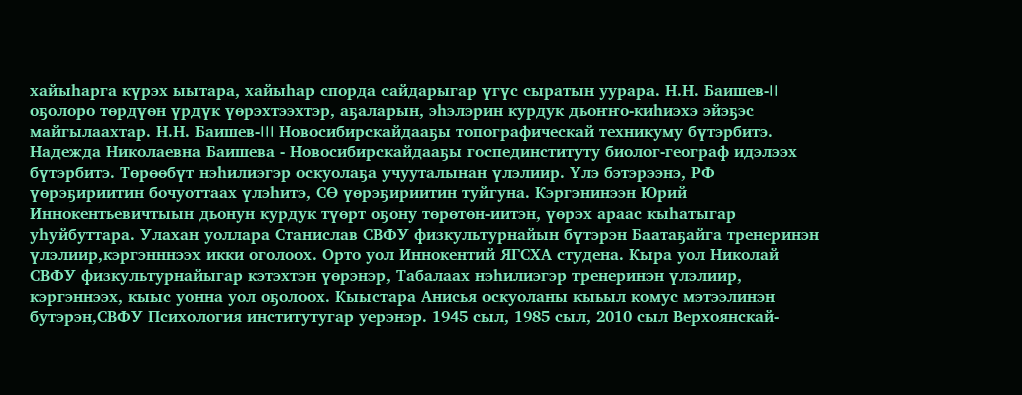хайыһарга күрэх ыытара, хайыһар спорда сайдарыгар үгүс сыратын уурара. Н.Н. Баишев-II оҕолоро төрдүөн үрдүк үөрэхтээхтэр, аҕаларын, эһэлэрин курдук дьоҥҥо-киһиэхэ эйэҕэс майгылаахтар. Н.Н. Баишев-III Новосибирскайдааҕы топографическай техникуму бүтэрбитэ.
Надежда Николаевна Баишева - Новосибирскайдааҕы госпединституту биолог-географ идэлээх бүтэрбитэ. Төрөөбүт нэһилиэгэр оскуолаҕа учууталынан үлэлиир. Үлэ бэтэрээнэ, РФ үөрэҕириитин бочуоттаах үлэһитэ, СӨ үөрэҕириитин туйгуна. Кэргэнинээн Юрий Иннокентьевичтыын дьонун курдук түөрт оҕону төрөтөн-иитэн, үөрэх араас кыһатыгар уһуйбуттара. Улахан уоллара Станислав СВФУ физкультурнайын бүтэрэн Баатаҕайга тренеринэн үлэлиир,кэргэнннээх икки оголоох. Орто уол Иннокентий ЯГСХА студена. Кыра уол Николай СВФУ физкультурнайыгар кэтэхтэн үөрэнэр, Табалаах нэһилиэгэр тренеринэн үлэлиир, кэргэннээх, кыыс уонна уол оҕолоох. Кыыстара Анисья оскуоланы кыьыл комус мэтээлинэн бутэрэн,СВФУ Психология институтугар уерэнэр. 1945 сыл, 1985 сыл, 2010 сыл Верхоянскай-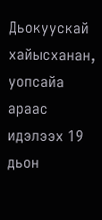Дьокуускай хайысханан, уопсайа араас идэлээх 19 дьон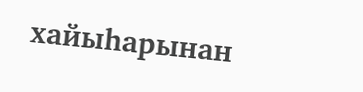хайыһарынан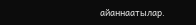айаннаатылар.